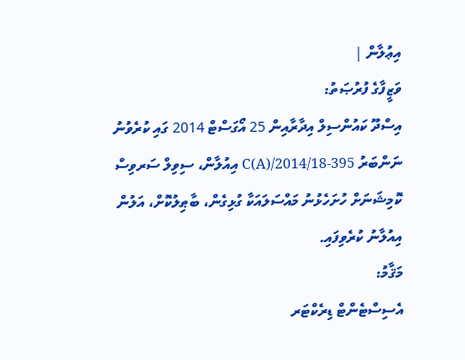އިޢުލާން |
ވަޒީފާގެ ފުރުޞަތު:
އިސްދޫ ކައުންސިލް އިދާރާއިން 25 އޯގަސްޓް 2014 ގައި ކުރެވުނު ނަންބަރު 395-C(A)/2014/18 އިއުލާން، ސިވިލް ސަރވިސް ކޮމިޝަނަށް ހުށަހެޅުނު މައްސަލައަކާ ގުޅިގެން، ބާޠިލުކޮށް، އަލުން އިއުލާނު ކުރެވިފައި.
މަޤާމު:
އެސިސްޓެންޓް ޑިރެކްޓަރ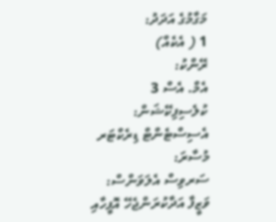މަގާމުގެ އަދަދު:
1 ( އެކެއް)
ރޭންކު:
އެމް. އެސް 3
ކުލެސިފިކޭޝަން:
އެސިސްޓެންޓް ޑިރެކްޓަރ
މުސާރަ:
ސަރވިސް އެލަވަންސް:
ވަޒީފާ އަދާކުރަންޖެހޭ އޮފީހާއި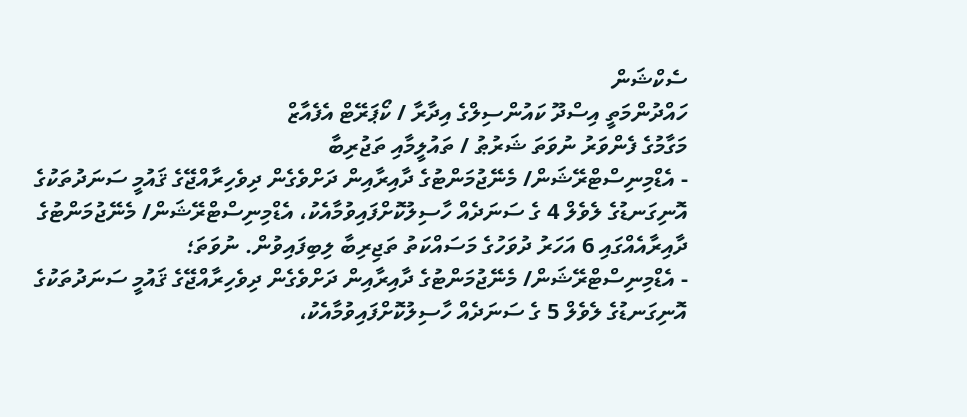ސެކްޝަން
ހައްދުންމަތީ އިސްދޫ ކައުންސިލްގެ އިދާރާ / ކޯޕަރޭޓް އެފެއާޒް
މަގާމުގެ ފެންވަރު ނުވަތަ ޝަރުޠު / ތައުލީމާއި ތަޖުރިބާ
- އެޑްމިނިސްޓްރޭޝަން/ މެނޭޖުމަންޓުގެ ދާއިރާއިން ދަށްވެގެން ދިވެހިރާއްޖޭގެ ޤައުމީ ސަނަދުތަކުގެ އޮނިގަނޑުގެ ލެވެލް 4 ގެ ސަނަދެއް ހާސިލުކޮށްފައިވުމާއެކު، އެޑްމިނިސްޓްރޭޝަން/ މެނޭޖުމަންޓުގެ ދާއިރާއެއްގައި 6 އަހަރު ދުވަހުގެ މަސައްކަތު ތަޖިރިބާ ލިބިފައިވުން. ނުވަތަ؛
- އެޑްމިނިސްޓްރޭޝަން/ މެނޭޖުމަންޓުގެ ދާއިރާއިން ދަށްވެގެން ދިވެހިރާއްޖޭގެ ޤައުމީ ސަނަދުތަކުގެ އޮނިގަނޑުގެ ލެވެލް 5 ގެ ސަނަދެއް ހާސިލުކޮށްފައިވުމާއެކު،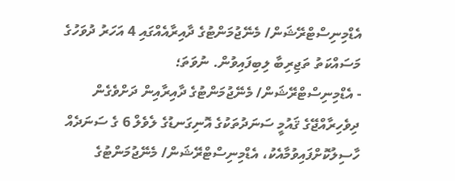އެޑްމިނިސްޓްރޭޝަން/ މެނޭޖުމަންޓުގެ ދާއިރާއެއްގައި 4 އަހަރު ދުވަހުގެ މަސައްކަތު ތަޖިރިބާ ލިބިފައިވުން. ނުވަތަ؛
- އެޑްމިނިސްޓްރޭޝަން/ މެނޭޖުމަންޓުގެ ދާއިރާއިން ދަށްވެގެން ދިވެހިރާއްޖޭގެ ޤައުމީ ސަނަދުތަކުގެ އޮނިގަނޑުގެ ލެވެލް 6 ގެ ސަނަދެއް ހާސިލުކޮށްފައިވުމާއެކު، އެޑްމިނިސްޓްރޭޝަން/ މެނޭޖުމަންޓުގެ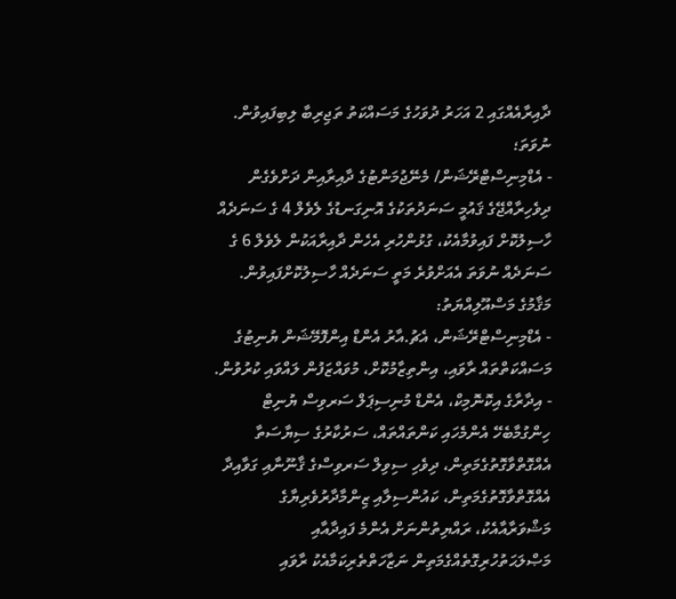ދާއިރާއެއްގައި 2 އަހަރު ދުވަހުގެ މަސައްކަތު ތަޖިރިބާ ލިބިފައިވުން. ނުވަތަ؛
- އެޑްމިނިސްޓްރޭޝަން/ މެނޭޖުމަންޓުގެ ދާއިރާއިން ދަށްވެގެން ދިވެހިރާއްޖޭގެ ޤައުމީ ސަނަދުތަކުގެ އޮނިގަނޑުގެ ލެވެލް 4 ގެ ސަނަދެއް ހާސިލުކޮށް ފައިވުމާއެކު، ގުޅުންހުރި އެހެން ދާއިރާއަކުން ލެވެލް 6 ގެ ސަނަދެއް ނުވަތަ އެއަށްވުރެ މަތީ ސަނަދެއް ހާސިލުކޮށްފައިވުން.
މަޤާމުގެ މަސްއޫލިއްޔަތު:
- އެޑްމިނިސްޓްރޭޝަން، އެޗު.އާރު އެންޑް އިންފޮމޭޝަން ޔުނިޓުގެ މަސައްކަތްތައް ރާވައި، އިންތިޒާމުކޮށް، މުވައްޒަފުން ލައްވައި ކުރުވުން.
- އިދާރާގެ އިކޮނޮމިކް، އެންޑް މުނިސިޕަލް ސަރވިސް ޔުނިޓް ހިންގުމާބެހޭ އެންމެހައި ކަންތައްތައް، ސަރުކާރުގެ ސިޔާސަތާ އެއްގޮތްވާގޮތުގެމަތިން، ދިވެހި ސިވިލް ސަރވިސްގެ ޤާނޫނާއި ގަވާއިދާ އެއްގޮތްވާގޮތުގެމަތިން، ކައުންސިލާއި ޒިންމާދާރުވެރިޔާގެ މަޝްވަރާއާއެކު، ރައްޔިތުންނަށް އެންމެ ފައިދާއާއި މަޞްލަޙަތުހުރިގޮތެއްގެމަތިން ނަޒާހަތްތެރިކަމާއެކު ރާވައި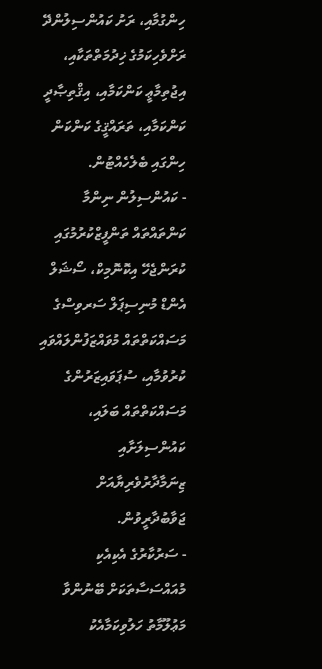ހިންގުމާއި، ރަށު ކައުންސިލުންދޭ ރަށްވެހިކަމުގެ ޚިދުމަތްތަކާއި، އިޖުތިމާޢީ ކަންކަމާއި، އިޤްތިޞާދީ ކަންކަމާއި، ތަރައްޤީގެ ކަންކަން ހިންގައި ބެލެހެއްޓުން.
- ކައުންސިލުން ނިންމާ ކަންތައްތައް ތަންފީޒްކުރުމުގައި ކުރަންޖެހޭ އިކޮނޮމިކް، ސޯޝަލް އެންޑް މުނިސިޕަލް ސަރވިސްގެ މަސައްކަތްތައް މުވައްޒަފުންލައްވައި ކުރުވުމާއި، ސުޕަވައިޒަރުންގެ މަސައްކަތްތައް ބަލައި، ކައުންސިލަށާއި ޒިނަމާދާރުވެރިޔާއަށް ޖަވާބުދާރީވުން.
- ސަރުކާރުގެ އެކިއެކި މުއައްސަސާތަކަށް ބޭނުންވާ މަޢުލޫމާތު ހަލުވިކަމާއެކު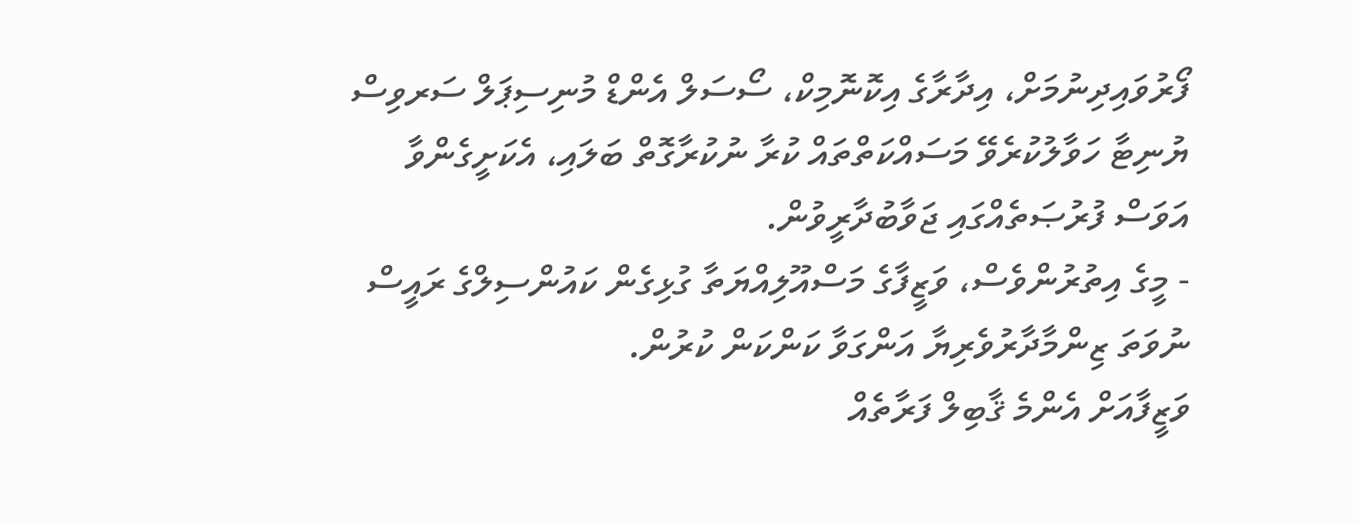ފޯރުވައިދިނުމަށް، އިދާރާގެ އިކޮނޮމިކް، ސޯސަލް އެންޑް މުނިސިޕަލް ސަރވިސް ޔުނިޓާ ހަވާލުކުރެވޭ މަސައްކަތްތައް ކުރާ ނުކުރާގޮތް ބަލައި، އެކަށީގެންވާ އަވަސް ފުރުޞަތެއްގައި ޖަވާބުދާރީވުން.
- މީގެ އިތުރުންވެސް، ވަޒީފާގެ މަސްއޫލިއްޔަތާ ގުޅިގެން ކައުންސިލްގެ ރައީސް ނުވަތަ ޒިންމާދާރުވެރިޔާ އަންގަވާ ކަންކަން ކުރުން.
ވަޒީފާއަށް އެންމެ ޤާބިލް ފަރާތެއް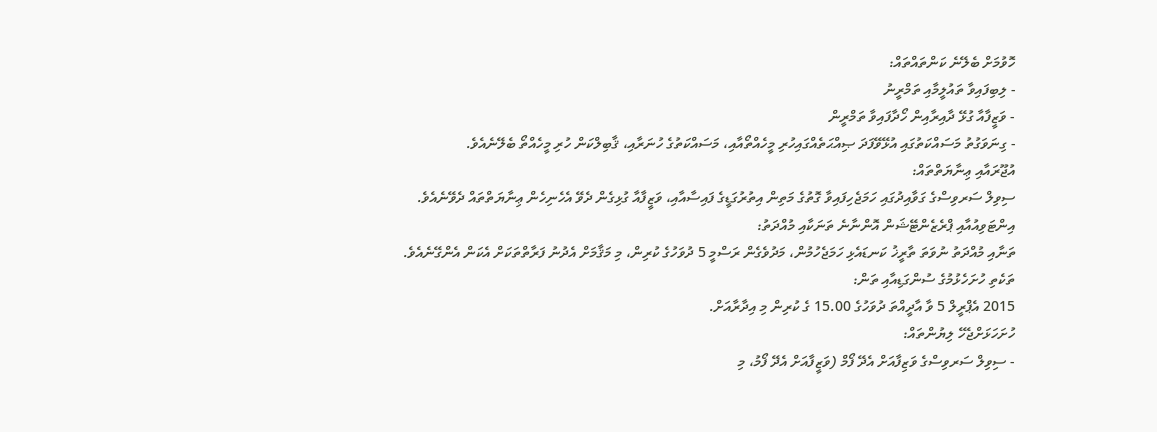ހޮވުމަށް ބެލޭނެ ކަންތައްތައް:
- ލިބިފައިވާ ތައުލީމާއި ތަމްރީނު
- ވަޒީފާއާ ގުޅޭ ދާއިރާއިން ހޯދާފައިވާ ތަމްރީން
- ގިނަވަގުތު މަސައްކަތުގައި އުޅޭވޭފަދަ ޞިއްޙަތެއްގައިހުރި މީހެއްތޯއާއި، މަސައްކަތުގެ ހުނަރާއި، ޤާބިލްކަން ހުރި މީހެއްތޯ ބެލޭނެއެވެ.
އުޖޫރައާއި ޢިނާޔަތްތައް:
ސިވިލް ސަރވިސްގެ ގަވާއިދުގައި ހަމަޖެހިފައިވާ ގޮތުގެ މަތިން އިތުރުގަޑީގެ ފައިސާއާއި، ވަޒީފާއާ ގުޅިގެން ދެވޭ އެހެނިހެން ޢިނާޔަތްތައް ދެވޭނެއެވެ.
އިންޓަވިއުއާއި ޕްރެޒެންޓޭޝަން އޮންނާނެ ތަނަކާއި މުއްދަތު:
ތަނާއި މުއްދަތު ނުވަތަ ތާރީޚު ކަނޑައެޅި ހަމަޖެހުމުން، މަދުވެގެން ރަސްމީ 5 ދުވަހުގެ ކުރިން، މި މަޤާމަށް އެދުނު ފަރާތްތަކަށް އެކަން އެންގޭނެއެވެ.
ތަކެތި ހުށަހެޅުމުގެ ސުންގަޑިއާއި ތަން:
2015 އެޕްރީލް 5 ވާ އާދީއްތަ ދުވަހުގެ 15.00 ގެ ކުރިން މި އިދާރާއަށް.
ހުށަހަޅަށްޖެހޭ ލިޔުންތައް:
- ސިވިލް ސަރވިސްގެ ވަޒިފާއަށް އެދޭ ފޯމް (ވަޒީފާއަށް އެދޭ ފޯމު، މި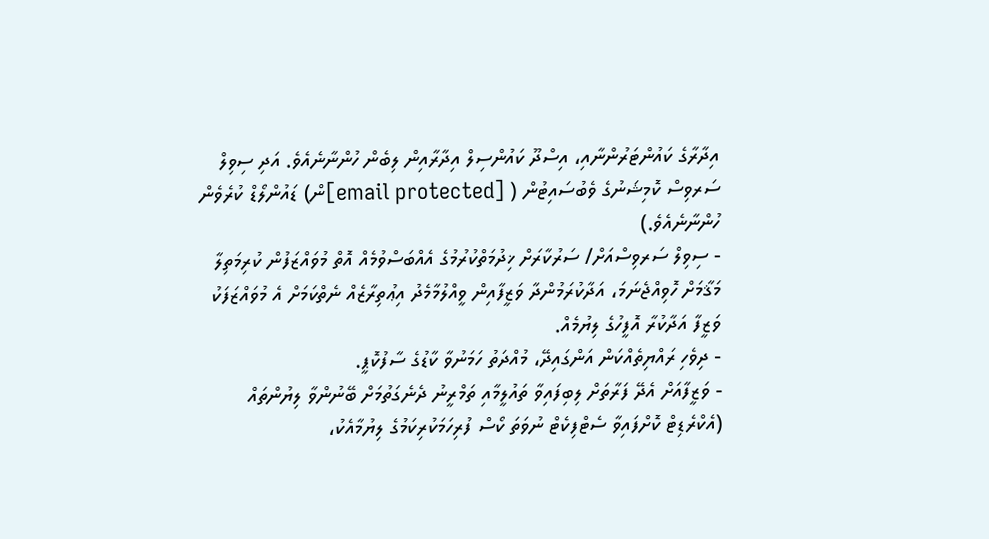އިދާރާގެ ކައުންޓަރުންނާއި، އިސްދޫ ކައުންސިލް އިދާރާއިން ލިބެން ހުންނާނެއެވެ. އަދި ސިވިލް ސަރވިސް ކޮމިޝަނުގެ ވެބުސައިޓުން ( [email protected]ން) ޑައުންލޯޑް ކުރެވެން ހުންނާނެއެވެ.)
- ސިވިލް ސަރވިސްއަށް/ ސަރުކާރަށް ޚިދުމަތްކުރުމުގެ އެއްބަސްވުމެއް އޮތް މުވައްޒަފުން ކުރިމަތިލާ މަޤާމަށް ހޮވިއްޖެނަމަ، އަދާކުރަމުންދާ ވަޒީފާއިން ވީއްލުމާމެދު އިޢުތިރާޒެއް ނެތްކަމަށް އެ މުވައްޒަފަކު ވަޒީފާ އަދާކުރާ އޮފީހުގެ ލިޔުމެއް.
- ދިވެހި ރައްޔިތެއްކަން އަންގައިދޭ، މުއްދަތު ހަމަނުވާ ކާޑުގެ ސާފުކޮޕީ.
- ވަޒީފާއަށް އެދޭ ފަރާތަށް ލިބިފައިވާ ތައުލީމާއި ތަމްރީނު ދެނެގަތުމަށް ބޭނުންވާ ލިޔުންތައް (އެކްރެޑިޓް ކޮށްފައިވާ ސެޓްފިކެޓް ނުވަތަ ކޯސް ފުރިހަމަކުރިކަމުގެ ލިޔުމާއެކު،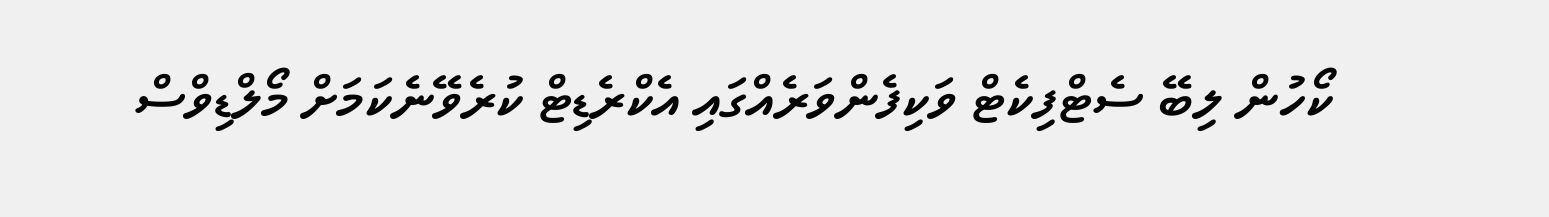ކޯހުން ލިބޭ ސެޓްފިކެޓް ވަކިފެންވަރެއްގައި އެކްރެޑިޓް ކުރެވޭނެކަމަށް މޯލްޑިވްސް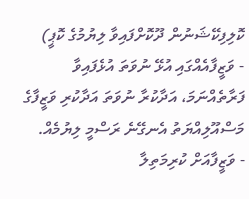ކޮލިފިކޭޝަނުން ދޫކޮށްފައިވާ ލިޔުމުގެ ކޮޕީ)
- ވަޒީފާއެއްގައި އުޅޭ ނުވަތަ އުޅެފައިވާ ފަރާތެއްނަމަ، އަދާކުރާ ނުވަތަ އަދާކުރި ވަޒީފާގެ މަސްއޫލިއްޔަތު އެނގޭނެ ރަސްމީ ލިޔުމެއް.
- ވަޒީފާއަށް ކުރިމަތިލާ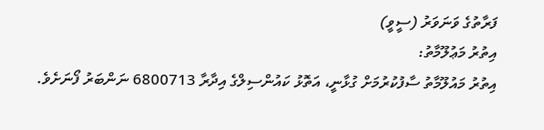ފަރާތުގެ ވަނަވަރު (ސީވީ)
އިތުރު މަޢުލޫމާތު:
އިތުރު މައުލޫމާތު ސާފުކުރުމަށް ގުޅާނީ، އަތޮޅު ކައުންސިލްގެ އިދާރާ 6800713 ނަންބަރު ފޯނަށެވެ.